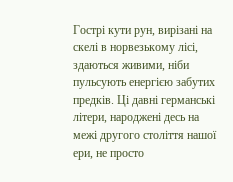Гострі кути рун, вирізані на скелі в норвезькому лісі, здаються живими, ніби пульсують енергією забутих предків. Ці давні германські літери, народжені десь на межі другого століття нашої ери, не просто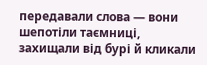передавали слова — вони шепотіли таємниці, захищали від бурі й кликали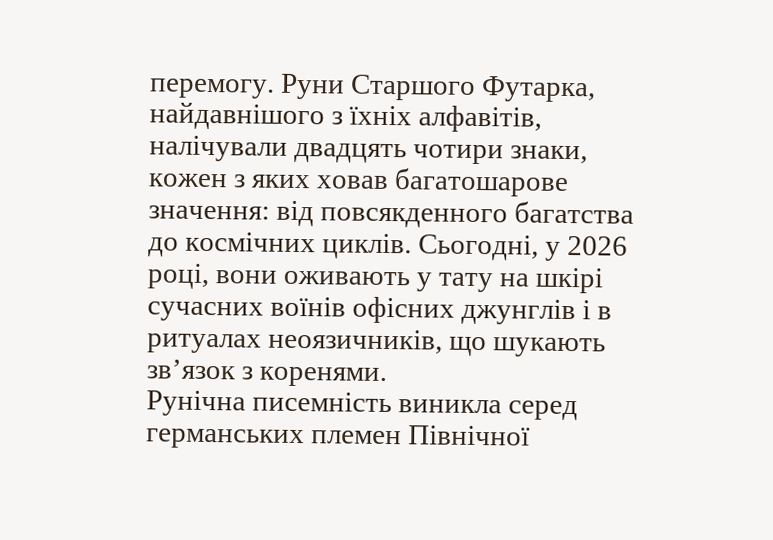перемогу. Руни Старшого Футарка, найдавнішого з їхніх алфавітів, налічували двадцять чотири знаки, кожен з яких ховав багатошарове значення: від повсякденного багатства до космічних циклів. Сьогодні, у 2026 році, вони оживають у тату на шкірі сучасних воїнів офісних джунглів і в ритуалах неоязичників, що шукають зв’язок з коренями.
Рунічна писемність виникла серед германських племен Північної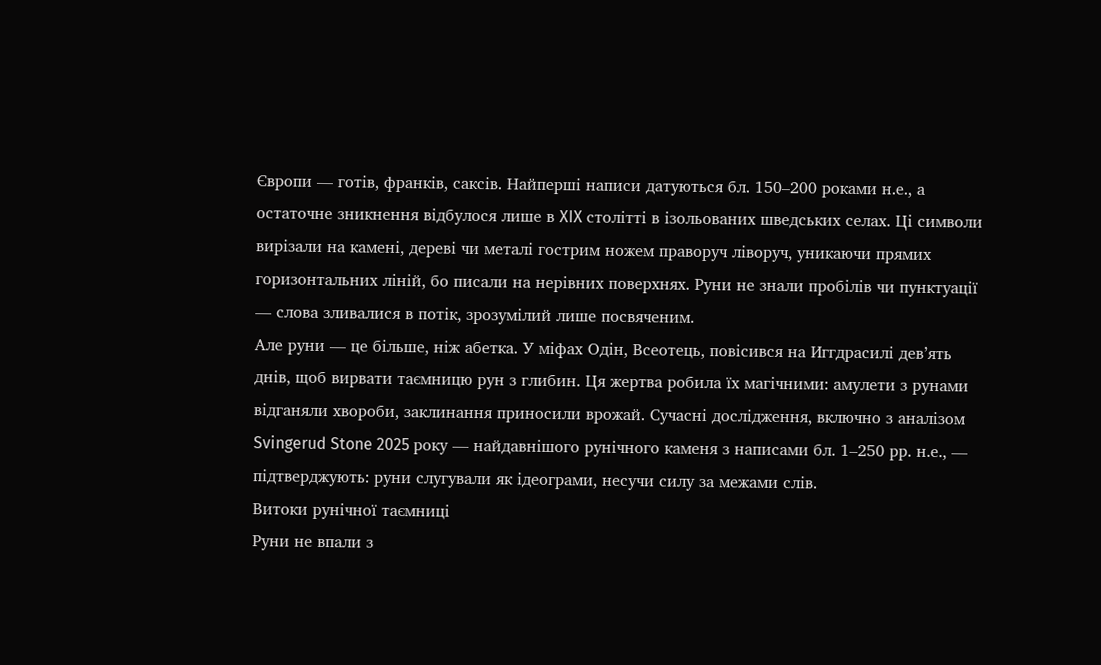Європи — готів, франків, саксів. Найперші написи датуються бл. 150–200 роками н.е., а остаточне зникнення відбулося лише в XIX столітті в ізольованих шведських селах. Ці символи вирізали на камені, дереві чи металі гострим ножем праворуч ліворуч, уникаючи прямих горизонтальних ліній, бо писали на нерівних поверхнях. Руни не знали пробілів чи пунктуації — слова зливалися в потік, зрозумілий лише посвяченим.
Але руни — це більше, ніж абетка. У міфах Одін, Всеотець, повісився на Иггдрасилі дев’ять днів, щоб вирвати таємницю рун з глибин. Ця жертва робила їх магічними: амулети з рунами відганяли хвороби, заклинання приносили врожай. Сучасні дослідження, включно з аналізом Svingerud Stone 2025 року — найдавнішого рунічного каменя з написами бл. 1–250 рр. н.е., — підтверджують: руни слугували як ідеограми, несучи силу за межами слів.
Витоки рунічної таємниці
Руни не впали з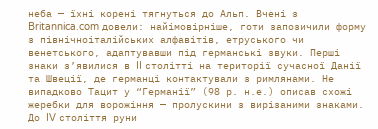неба — їхні корені тягнуться до Альп. Вчені з Britannica.com довели: найімовірніше, готи запозичили форму з північноіталійських алфавітів, етруського чи венетського, адаптувавши під германські звуки. Перші знаки з’явилися в II столітті на території сучасної Данії та Швеції, де германці контактували з римлянами. Не випадково Тацит у “Германії” (98 р. н.е.) описав схожі жеребки для ворожіння — пролускини з вирізаними знаками.
До IV століття руни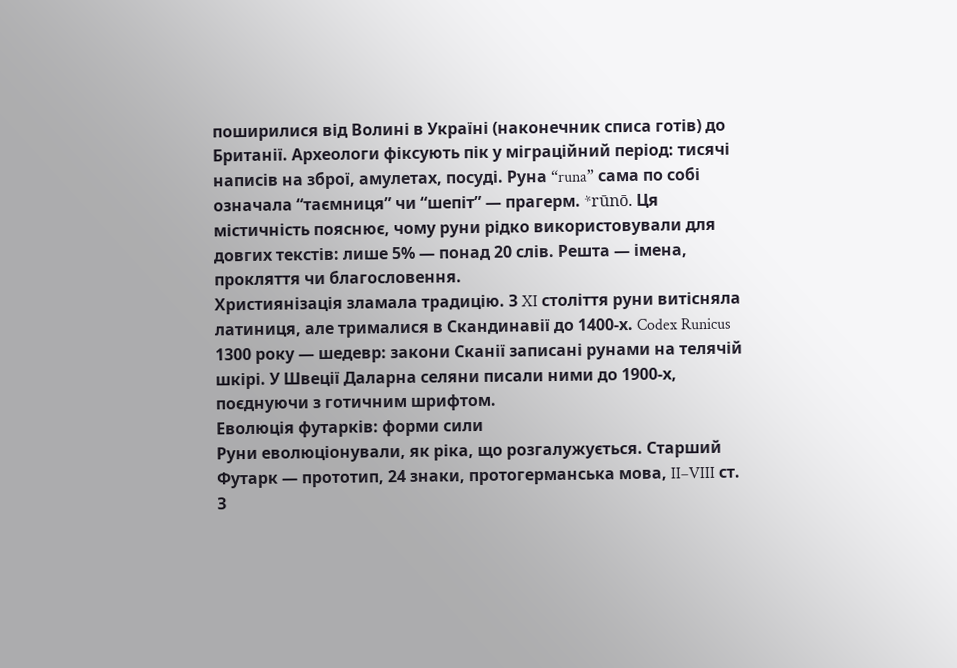поширилися від Волині в Україні (наконечник списа готів) до Британії. Археологи фіксують пік у міграційний період: тисячі написів на зброї, амулетах, посуді. Руна “runa” сама по собі означала “таємниця” чи “шепіт” — прагерм. *rūnō. Ця містичність пояснює, чому руни рідко використовували для довгих текстів: лише 5% — понад 20 слів. Решта — імена, прокляття чи благословення.
Християнізація зламала традицію. З XI століття руни витісняла латиниця, але трималися в Скандинавії до 1400-х. Codex Runicus 1300 року — шедевр: закони Сканії записані рунами на телячій шкірі. У Швеції Даларна селяни писали ними до 1900-х, поєднуючи з готичним шрифтом.
Еволюція футарків: форми сили
Руни еволюціонували, як ріка, що розгалужується. Старший Футарк — прототип, 24 знаки, протогерманська мова, II–VIII ст. З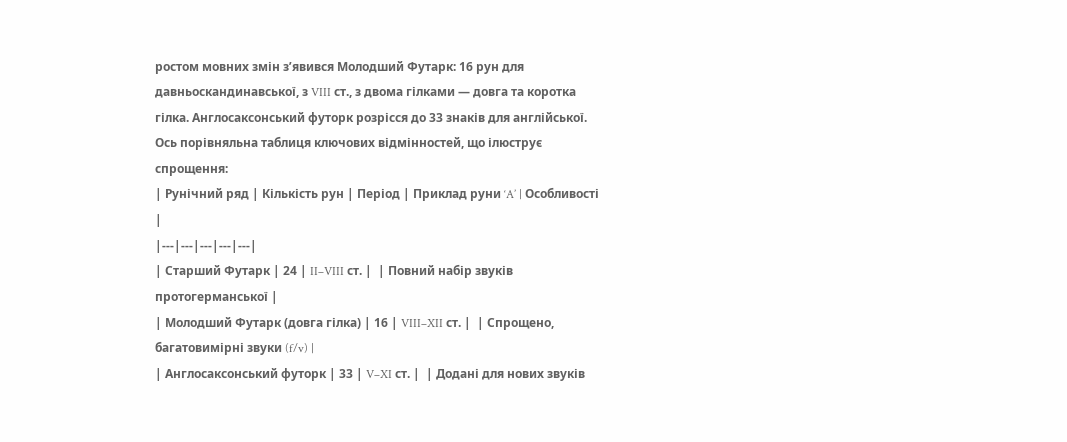ростом мовних змін з’явився Молодший Футарк: 16 рун для давньоскандинавської, з VIII ст., з двома гілками — довга та коротка гілка. Англосаксонський футорк розрісся до 33 знаків для англійської.
Ось порівняльна таблиця ключових відмінностей, що ілюструє спрощення:
| Рунічний ряд | Кількість рун | Період | Приклад руни ‘A’ | Особливості |
|---|---|---|---|---|
| Старший Футарк | 24 | II–VIII ст. |  | Повний набір звуків протогерманської |
| Молодший Футарк (довга гілка) | 16 | VIII–XII ст. |  | Спрощено, багатовимірні звуки (f/v) |
| Англосаксонський футорк | 33 | V–XI ст. |  | Додані для нових звуків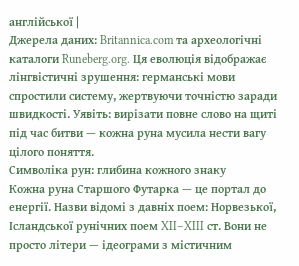англійської |
Джерела даних: Britannica.com та археологічні каталоги Runeberg.org. Ця еволюція відображає лінгвістичні зрушення: германські мови спростили систему, жертвуючи точністю заради швидкості. Уявіть: вирізати повне слово на щиті під час битви — кожна руна мусила нести вагу цілого поняття.
Символіка рун: глибина кожного знаку
Кожна руна Старшого Футарка — це портал до енергії. Назви відомі з давніх поем: Норвезької, Ісландської рунічних поем XII–XIII ст. Вони не просто літери — ідеограми з містичним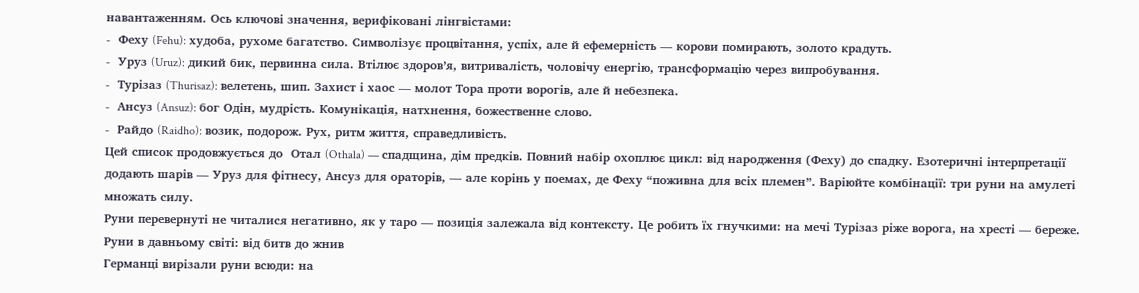навантаженням. Ось ключові значення, верифіковані лінгвістами:
-  Феху (Fehu): худоба, рухоме багатство. Символізує процвітання, успіх, але й ефемерність — корови помирають, золото крадуть.
-  Уруз (Uruz): дикий бик, первинна сила. Втілює здоров’я, витривалість, чоловічу енергію, трансформацію через випробування.
-  Турізаз (Thurisaz): велетень, шип. Захист і хаос — молот Тора проти ворогів, але й небезпека.
-  Ансуз (Ansuz): бог Одін, мудрість. Комунікація, натхнення, божественне слово.
-  Райдо (Raidho): возик, подорож. Рух, ритм життя, справедливість.
Цей список продовжується до  Отал (Othala) — спадщина, дім предків. Повний набір охоплює цикл: від народження (Феху) до спадку. Езотеричні інтерпретації додають шарів — Уруз для фітнесу, Ансуз для ораторів, — але корінь у поемах, де Феху “поживна для всіх племен”. Варіюйте комбінації: три руни на амулеті множать силу.
Руни перевернуті не читалися негативно, як у таро — позиція залежала від контексту. Це робить їх гнучкими: на мечі Турізаз ріже ворога, на хресті — береже.
Руни в давньому світі: від битв до жнив
Германці вирізали руни всюди: на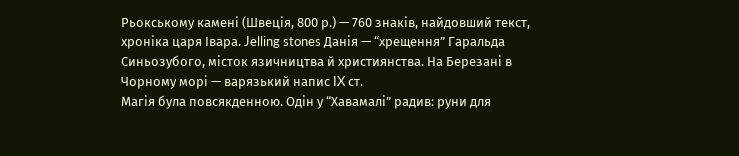Рьокському камені (Швеція, 800 р.) — 760 знаків, найдовший текст, хроніка царя Івара. Jelling stones Данія — “хрещення” Гаральда Синьозубого, місток язичництва й християнства. На Березані в Чорному морі — варязький напис IX ст.
Магія була повсякденною. Одін у “Хавамалі” радив: руни для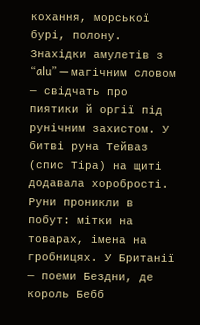кохання, морської бурі, полону. Знахідки амулетів з “alu” — магічним словом — свідчать про пиятики й оргії під рунічним захистом. У битві руна Тейваз (спис Тіра) на щиті додавала хоробрості.
Руни проникли в побут: мітки на товарах, імена на гробницях. У Британії — поеми Бездни, де король Бебб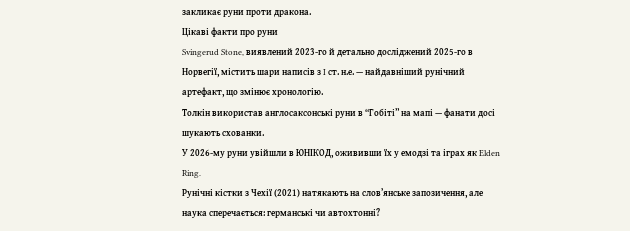закликає руни проти дракона.
Цікаві факти про руни
Svingerud Stone, виявлений 2023-го й детально досліджений 2025-го в Норвегії, містить шари написів з I ст. н.е. — найдавніший рунічний артефакт, що змінює хронологію.
Толкін використав англосаксонські руни в “Гобіті” на мапі — фанати досі шукають схованки.
У 2026-му руни увійшли в ЮНІКОД, ожививши їх у емодзі та іграх як Elden Ring.
Рунічні кістки з Чехії (2021) натякають на слов’янське запозичення, але наука сперечається: германські чи автохтонні?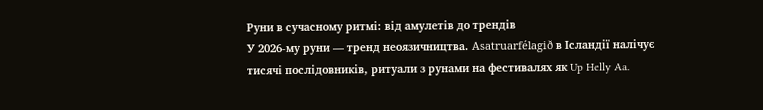Руни в сучасному ритмі: від амулетів до трендів
У 2026-му руни — тренд неоязичництва. Asatruarfélagið в Ісландії налічує тисячі послідовників, ритуали з рунами на фестивалях як Up Helly Aa.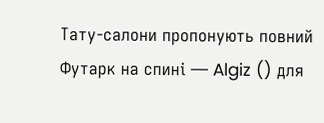Тату-салони пропонують повний Футарк на спині — Algiz () для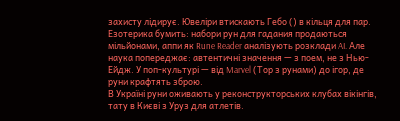захисту лідирує. Ювеліри втискають Гебо () в кільця для пар.
Езотерика бумить: набори рун для гадания продаються мільйонами, аппи як Rune Reader аналізують розклади AI. Але наука попереджає: автентичні значення — з поем, не з Нью-Ейдж. У поп-культурі — від Marvel (Тор з рунами) до ігор, де руни крафтять зброю.
В Україні руни оживають у реконструкторських клубах вікінгів, тату в Києві з Уруз для атлетів.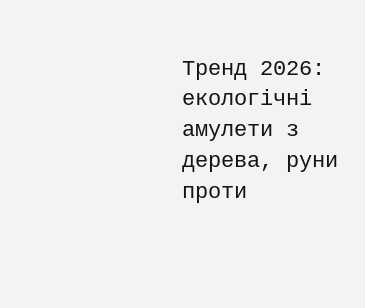Тренд 2026: екологічні амулети з дерева, руни проти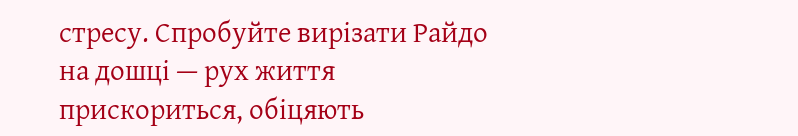стресу. Спробуйте вирізати Райдо на дошці — рух життя прискориться, обіцяють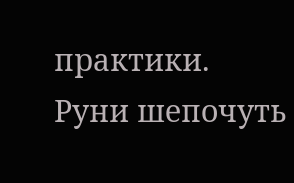практики.
Руни шепочуть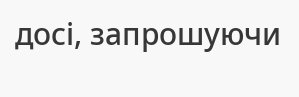досі, запрошуючи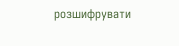розшифрувати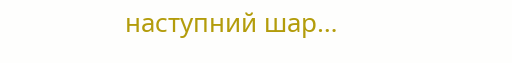наступний шар…